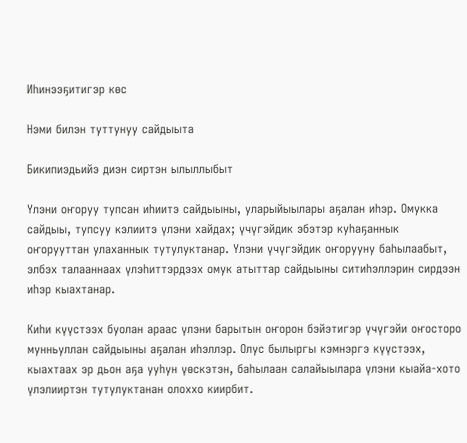Иһинээҕитигэр көс

Нэми билэн туттунуу сайдыыта

Бикипиэдьийэ диэн сиртэн ылыллыбыт

Үлэни оҥоруу тупсан иһиитэ сайдыыны, уларыйыылары аҕалан иһэр. Омукка сайдыы, тупсуу кэлиитэ үлэни хайдах; үчүгэйдик эбэтэр куһаҕаннык оҥорууттан улаханнык тутулуктанар. Үлэни үчүгэйдик оҥорууну баһылаабыт, элбэх талааннаах үлэһиттэрдээх омук атыттар сайдыыны ситиһэллэрин сирдээн иһэр кыахтанар.

Киһи күүстээх буолан араас үлэни барытын оҥорон бэйэтигэр үчүгэйи оҥосторо мунньуллан сайдыыны аҕалан иһэллэр. Олус былыргы кэмнэргэ күүстээх, кыахтаах эр дьон аҕа ууһун үөскэтэн, баһылаан салайыылара үлэни кыайа-хото үлэлииртэн тутулуктанан олоххо киирбит.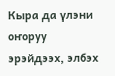Кыра да үлэни оҥоруу эрэйдээх, элбэх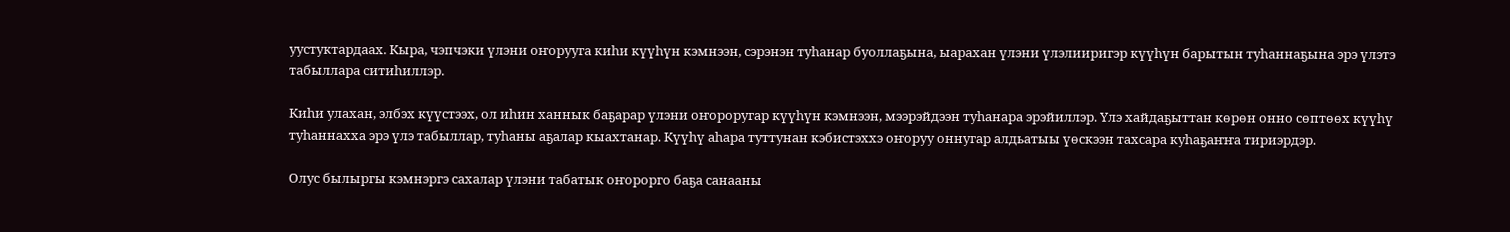уустуктардаах. Кыра, чэпчэки үлэни оҥорууга киһи күүһүн кэмнээн, сэрэнэн туһанар буоллаҕына, ыарахан үлэни үлэлииригэр күүһүн барытын туһаннаҕына эрэ үлэтэ табыллара ситиһиллэр.

Киһи улахан, элбэх күүстээх, ол иһин ханнык баҕарар үлэни оҥороругар күүһүн кэмнээн, мээрэйдээн туһанара эрэйиллэр. Үлэ хайдаҕыттан көрөн онно сөптөөх күүһү туһаннахха эрэ үлэ табыллар, туһаны аҕалар кыахтанар. Күүһү аһара туттунан кэбистэххэ оҥоруу оннугар алдьатыы үөскээн тахсара куһаҕаҥҥа тириэрдэр.

Олус былыргы кэмнэргэ сахалар үлэни табатык оҥорорго баҕа санааны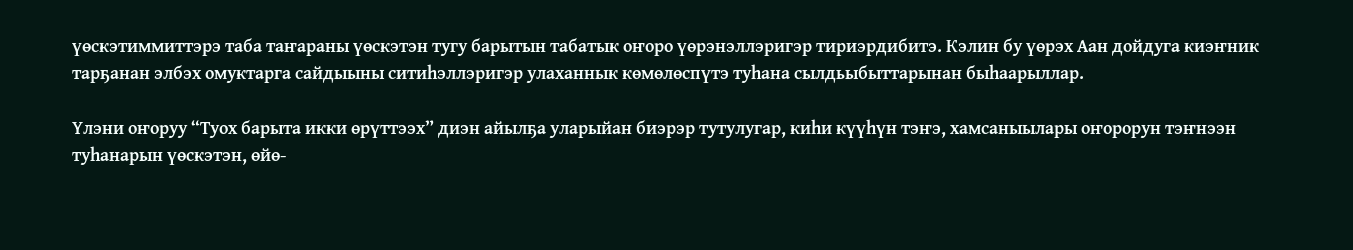үөскэтиммиттэрэ таба таҥараны үөскэтэн тугу барытын табатык оҥоро үөрэнэллэригэр тириэрдибитэ. Кэлин бу үөрэх Аан дойдуга киэҥник тарҕанан элбэх омуктарга сайдыыны ситиһэллэригэр улаханнык көмөлөспүтэ туһана сылдьыбыттарынан быһаарыллар.

Үлэни оҥоруу “Туох барыта икки өрүттээх” диэн айылҕа уларыйан биэрэр тутулугар, киһи күүһүн тэҥэ, хамсаныылары оҥорорун тэҥнээн туһанарын үөскэтэн, өйө-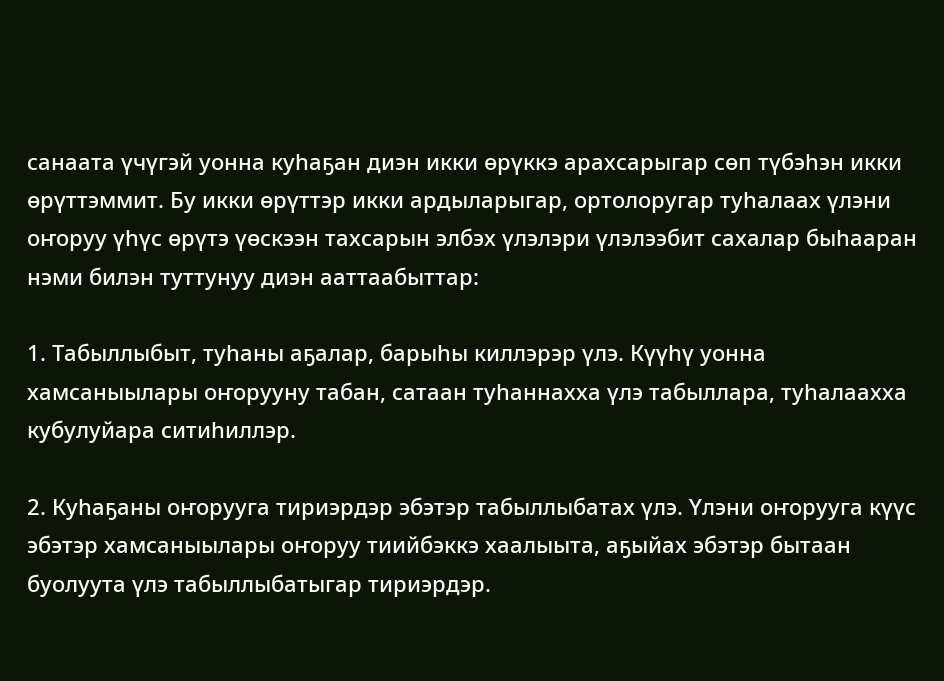санаата үчүгэй уонна куһаҕан диэн икки өрүккэ арахсарыгар сөп түбэһэн икки өрүттэммит. Бу икки өрүттэр икки ардыларыгар, ортолоругар туһалаах үлэни оҥоруу үһүс өрүтэ үөскээн тахсарын элбэх үлэлэри үлэлээбит сахалар быһааран нэми билэн туттунуу диэн ааттаабыттар:

1. Табыллыбыт, туһаны аҕалар, барыһы киллэрэр үлэ. Күүһү уонна хамсаныылары оҥорууну табан, сатаан туһаннахха үлэ табыллара, туһалаахха кубулуйара ситиһиллэр.

2. Куһаҕаны оҥорууга тириэрдэр эбэтэр табыллыбатах үлэ. Үлэни оҥорууга күүс эбэтэр хамсаныылары оҥоруу тиийбэккэ хаалыыта, аҕыйах эбэтэр бытаан буолуута үлэ табыллыбатыгар тириэрдэр.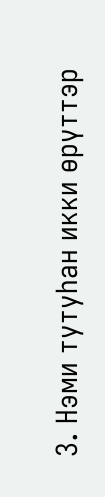3. Нэми тутуһан икки өрүттэр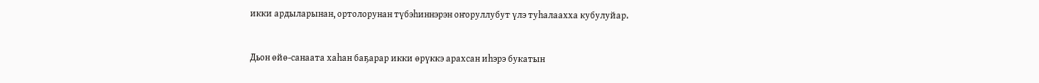икки ардыларынан, ортолорунан түбэһиннэрэн оҥоруллубут үлэ туһалаахха кубулуйар.

Дьон өйө-санаата хаһан баҕарар икки өрүккэ арахсан иһэрэ букатын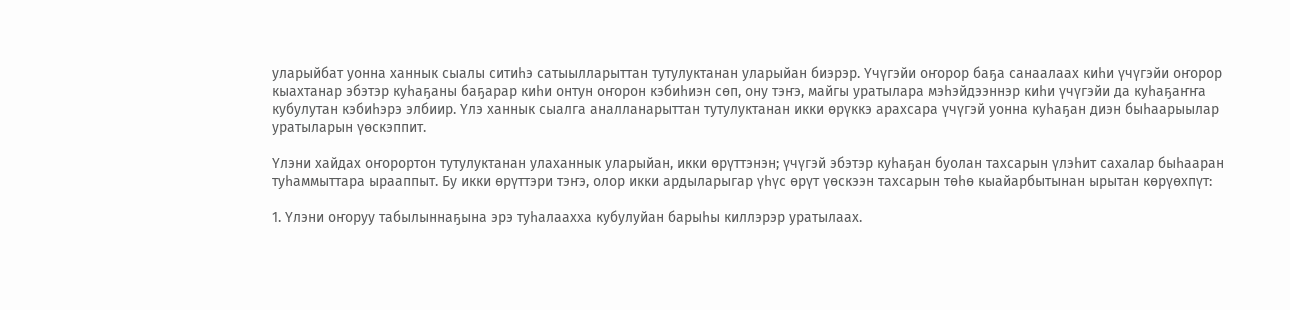уларыйбат уонна ханнык сыалы ситиһэ сатыылларыттан тутулуктанан уларыйан биэрэр. Үчүгэйи оҥорор баҕа санаалаах киһи үчүгэйи оҥорор кыахтанар эбэтэр куһаҕаны баҕарар киһи онтун оҥорон кэбиһиэн сөп, ону тэҥэ, майгы уратылара мэһэйдээннэр киһи үчүгэйи да куһаҕаҥҥа кубулутан кэбиһэрэ элбиир. Үлэ ханнык сыалга аналланарыттан тутулуктанан икки өрүккэ арахсара үчүгэй уонна куһаҕан диэн быһаарыылар уратыларын үөскэппит.

Үлэни хайдах оҥорортон тутулуктанан улаханнык уларыйан, икки өрүттэнэн; үчүгэй эбэтэр куһаҕан буолан тахсарын үлэһит сахалар быһааран туһаммыттара ырааппыт. Бу икки өрүттэри тэҥэ, олор икки ардыларыгар үһүс өрүт үөскээн тахсарын төһө кыайарбытынан ырытан көрүөхпүт:

1. Үлэни оҥоруу табылыннаҕына эрэ туһалаахха кубулуйан барыһы киллэрэр уратылаах.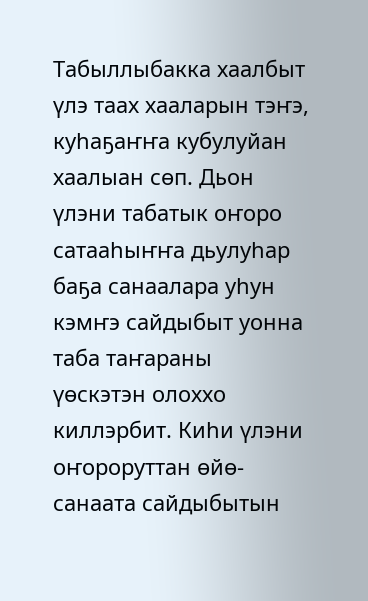Табыллыбакка хаалбыт үлэ таах хааларын тэҥэ, куһаҕаҥҥа кубулуйан хаалыан сөп. Дьон үлэни табатык оҥоро сатааһыҥҥа дьулуһар баҕа санаалара уһун кэмҥэ сайдыбыт уонна таба таҥараны үөскэтэн олоххо киллэрбит. Киһи үлэни оҥороруттан өйө-санаата сайдыбытын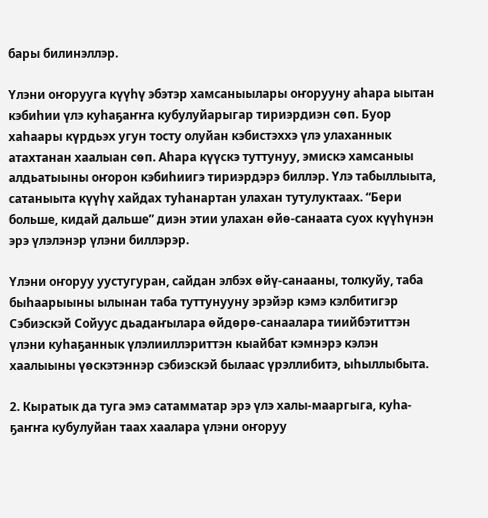бары билинэллэр.

Үлэни оҥорууга күүһү эбэтэр хамсаныылары оҥорууну аһара ыытан кэбиһии үлэ куһаҕаҥҥа кубулуйарыгар тириэрдиэн сөп. Буор хаһаары күрдьэх угун тосту олуйан кэбистэххэ үлэ улаханнык атахтанан хаалыан сөп. Аһара күүскэ туттунуу, эмискэ хамсаныы алдьатыыны оҥорон кэбиһиигэ тириэрдэрэ биллэр. Үлэ табыллыыта, сатаныыта күүһү хайдах туһанартан улахан тутулуктаах. “Бери больше, кидай дальше” диэн этии улахан өйө-санаата суох күүһүнэн эрэ үлэлэнэр үлэни биллэрэр.

Үлэни оҥоруу уустугуран, сайдан элбэх өйү-санааны, толкуйу, таба быһаарыыны ылынан таба туттунууну эрэйэр кэмэ кэлбитигэр Сэбиэскэй Сойуус дьадаҥылара өйдөрө-санаалара тиийбэтиттэн үлэни куһаҕаннык үлэлииллэриттэн кыайбат кэмнэрэ кэлэн хаалыыны үөскэтэннэр сэбиэскэй былаас үрэллибитэ, ыһыллыбыта.

2. Кыратык да туга эмэ сатамматар эрэ үлэ халы-мааргыга, куһа-ҕаҥҥа кубулуйан таах хаалара үлэни оҥоруу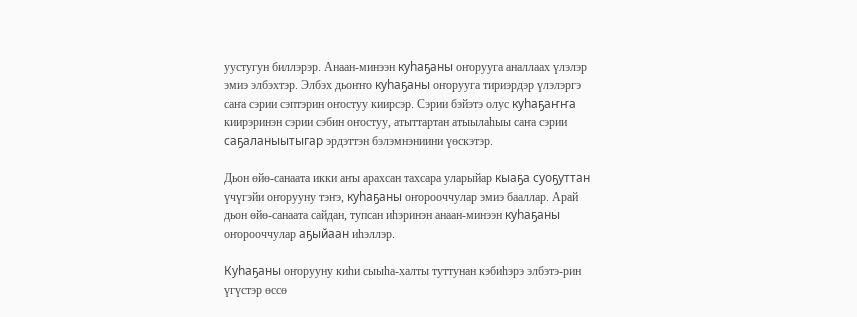уустугун биллэрэр. Анаан-минээн куһаҕаны оҥорууга аналлаах үлэлэр эмиэ элбэхтэр. Элбэх дьоҥҥо куһаҕаны оҥорууга тириэрдэр үлэлэргэ саҥа сэрии сэптэрин оҥостуу киирсэр. Сэрии бэйэтэ олус куһаҕаҥҥа киирэринэн сэрии сэбин оҥостуу, атыттартан атыылаһыы саҥа сэрии саҕаланыытыгар эрдэттэн бэлэмнэниини үөскэтэр.

Дьон өйө-санаата икки аҥы арахсан тахсара уларыйар кыаҕа суоҕуттан үчүгэйи оҥорууну тэҥэ, куһаҕаны оҥорооччулар эмиэ бааллар. Арай дьон өйө-санаата сайдан, тупсан иһэринэн анаан-минээн куһаҕаны оҥорооччулар аҕыйаан иһэллэр.

Куһаҕаны оҥорууну киһи сыыһа-халты туттунан кэбиһэрэ элбэтэ-рин үгүстэр өссө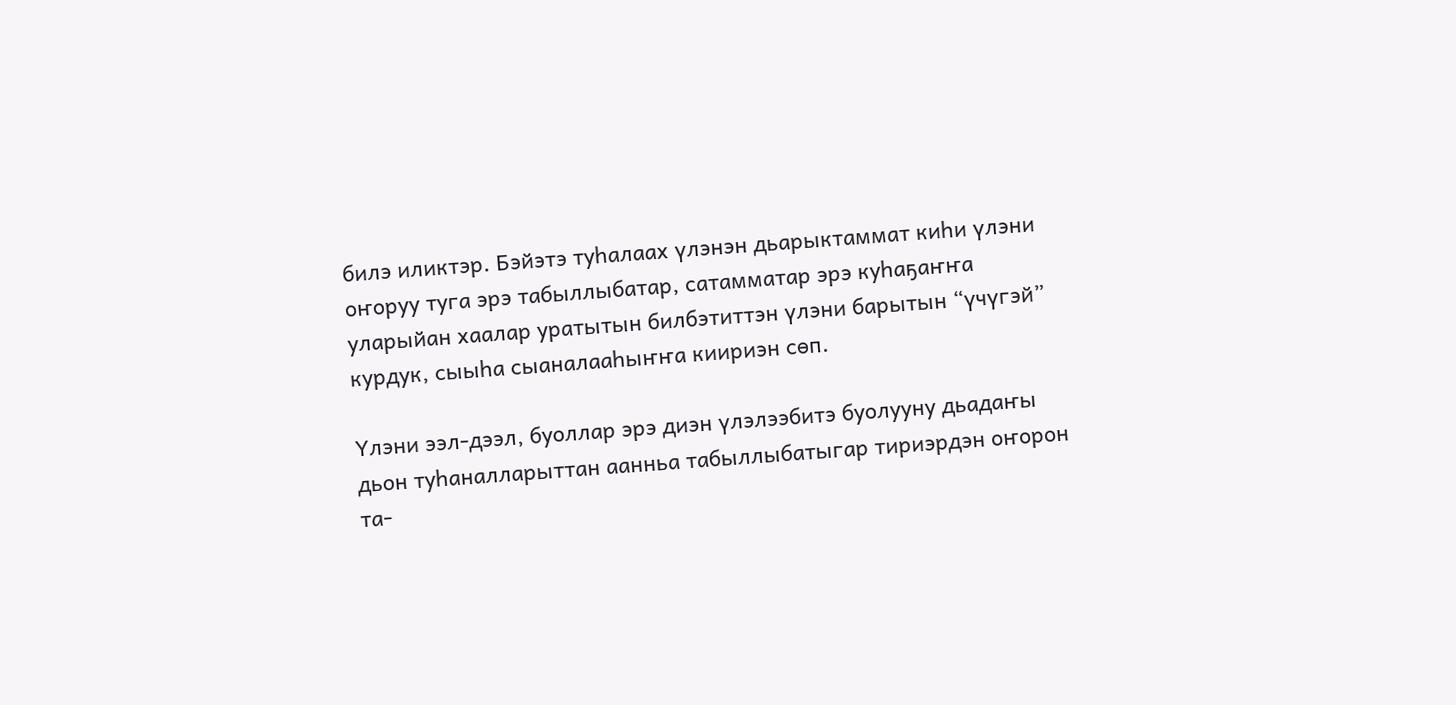билэ иликтэр. Бэйэтэ туһалаах үлэнэн дьарыктаммат киһи үлэни оҥоруу туга эрэ табыллыбатар, сатамматар эрэ куһаҕаҥҥа уларыйан хаалар уратытын билбэтиттэн үлэни барытын “үчүгэй” курдук, сыыһа сыаналааһыҥҥа киириэн сөп.

Үлэни ээл-дээл, буоллар эрэ диэн үлэлээбитэ буолууну дьадаҥы дьон туһаналларыттан аанньа табыллыбатыгар тириэрдэн оҥорон та-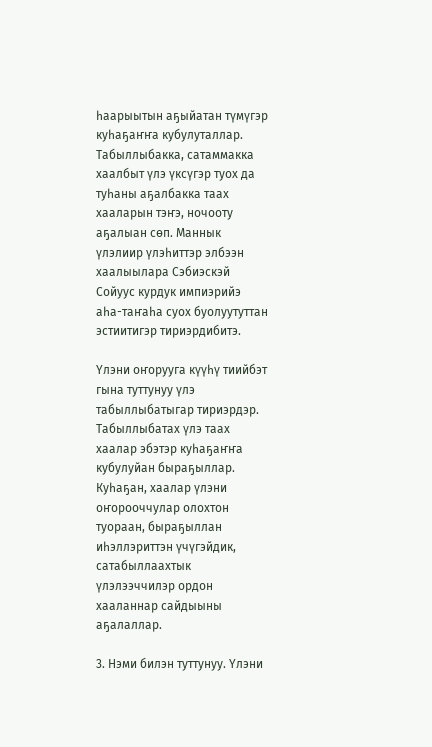һаарыытын аҕыйатан түмүгэр куһаҕаҥҥа кубулуталлар. Табыллыбакка, сатаммакка хаалбыт үлэ үксүгэр туох да туһаны аҕалбакка таах хааларын тэҥэ, ночооту аҕалыан сөп. Маннык үлэлиир үлэһиттэр элбээн хаалыылара Сэбиэскэй Сойуус курдук импиэрийэ аһа-таҥаһа суох буолуутуттан эстиитигэр тириэрдибитэ.

Үлэни оҥорууга күүһү тиийбэт гына туттунуу үлэ табыллыбатыгар тириэрдэр. Табыллыбатах үлэ таах хаалар эбэтэр куһаҕаҥҥа кубулуйан быраҕыллар. Куһаҕан, хаалар үлэни оҥорооччулар олохтон туораан, быраҕыллан иһэллэриттэн үчүгэйдик, сатабыллаахтык үлэлээччилэр ордон хааланнар сайдыыны аҕалаллар.

3. Нэми билэн туттунуу. Үлэни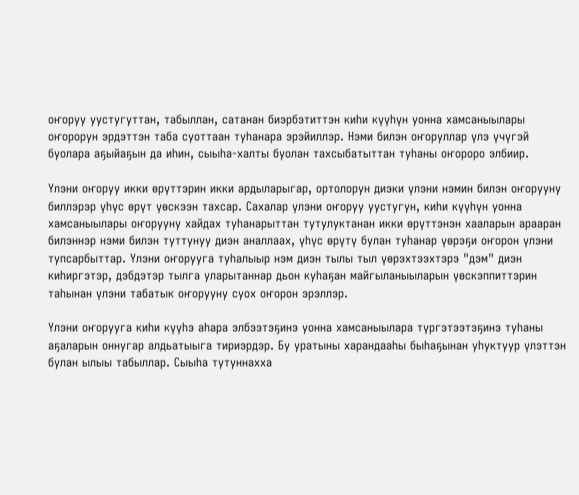оҥоруу уустугуттан, табыллан, сатанан биэрбэтиттэн киһи күүһүн уонна хамсаныылары оҥорорун эрдэттэн таба суоттаан туһанара эрэйиллэр. Нэми билэн оҥоруллар үлэ үчүгэй буолара аҕыйаҕын да иһин, сыыһа-халты буолан тахсыбатыттан туһаны оҥороро элбиир.

Үлэни оҥоруу икки өрүттэрин икки ардыларыгар, ортолорун диэки үлэни нэмин билэн оҥорууну биллэрэр үһүс өрүт үөскээн тахсар. Сахалар үлэни оҥоруу уустугун, киһи күүһүн уонна хамсаныылары оҥорууну хайдах туһанарыттан тутулуктанан икки өрүттэнэн хааларын арааран билэннэр нэми билэн туттунуу диэн аналлаах, үһүс өрүтү булан туһанар үөрэҕи оҥорон үлэни тупсарбыттар. Үлэни оҥорууга туһалыыр нэм диэн тылы тыл үөрэхтээхтэрэ "дэм" диэн киһиргэтэр, дэбдэтэр тылга уларытаннар дьон куһаҕан майгыланыыларын үөскэппиттэрин таһынан үлэни табатык оҥорууну суох оҥорон эрэллэр.

Үлэни оҥорууга киһи күүһэ аһара элбээтэҕинэ уонна хамсаныылара түргэтээтэҕинэ туһаны аҕаларын оннугар алдьатыыга тириэрдэр. Бу уратыны харандааһы быһаҕынан уһуктуур үлэттэн булан ылыы табыллар. Сыыһа тутуннахха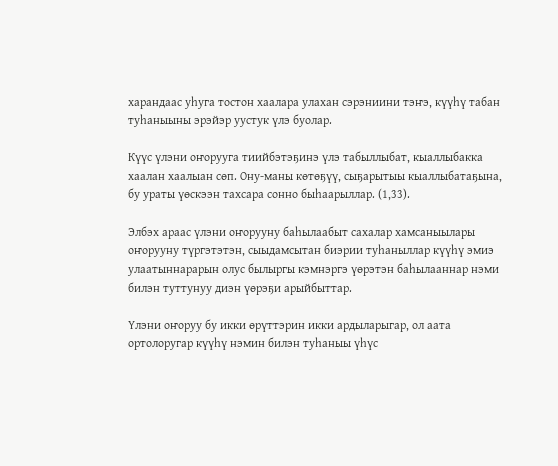харандаас уһуга тостон хаалара улахан сэрэниини тэҥэ, күүһү табан туһаныыны эрэйэр уустук үлэ буолар.

Күүс үлэни оҥорууга тиийбэтэҕинэ үлэ табыллыбат, кыаллыбакка хаалан хаалыан сөп. Ону-маны көтөҕүү, сыҕарытыы кыаллыбатаҕына, бу ураты үөскээн тахсара сонно быһаарыллар. (1,33).

Элбэх араас үлэни оҥорууну баһылаабыт сахалар хамсаныылары оҥорууну түргэтэтэн, сыыдамсытан биэрии туһаныллар күүһү эмиэ улаатыннарарын олус былыргы кэмнэргэ үөрэтэн баһылааннар нэми билэн туттунуу диэн үөрэҕи арыйбыттар.

Үлэни оҥоруу бу икки өрүттэрин икки ардыларыгар, ол аата ортолоругар күүһү нэмин билэн туһаныы үһүс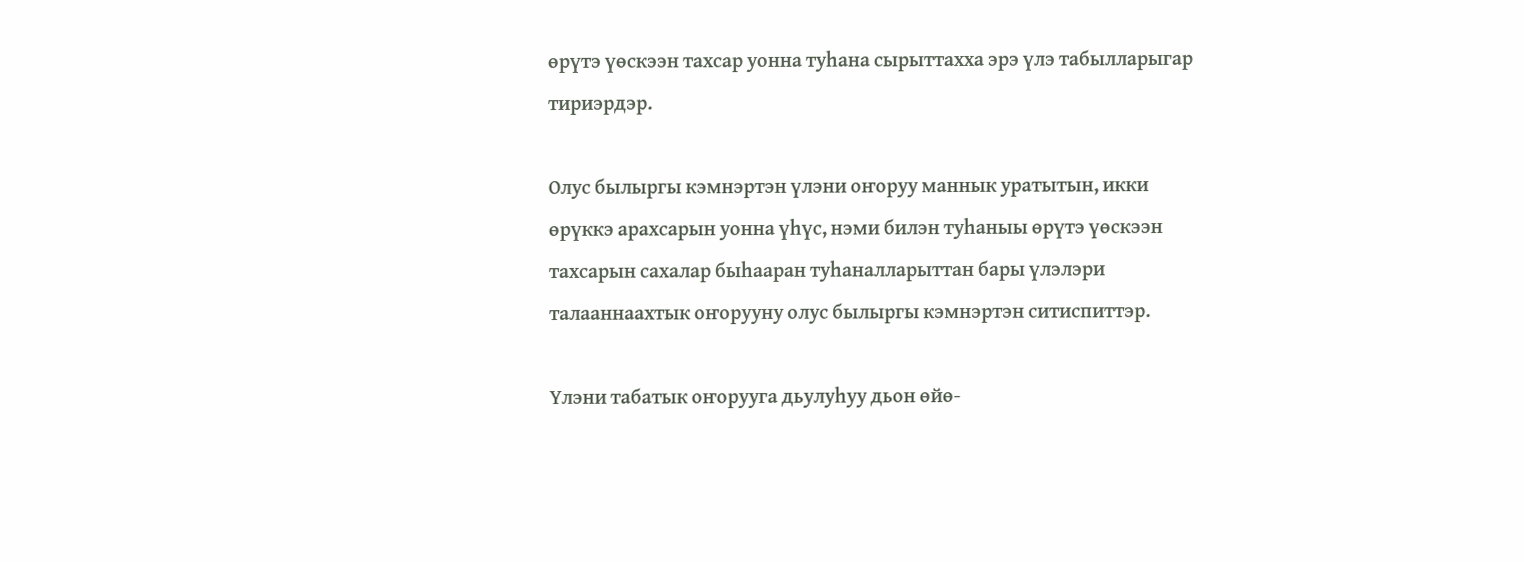өрүтэ үөскээн тахсар уонна туһана сырыттахха эрэ үлэ табылларыгар тириэрдэр.

Олус былыргы кэмнэртэн үлэни оҥоруу маннык уратытын, икки өрүккэ арахсарын уонна үһүс, нэми билэн туһаныы өрүтэ үөскээн тахсарын сахалар быһааран туһаналларыттан бары үлэлэри талааннаахтык оҥорууну олус былыргы кэмнэртэн ситиспиттэр.

Үлэни табатык оҥорууга дьулуһуу дьон өйө-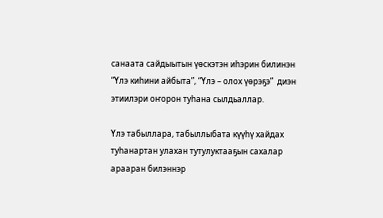санаата сайдыытын үөскэтэн иһэрин билинэн “Үлэ киһини айбыта”, “Үлэ – олох үөрэҕэ”  диэн этиилэри оҥорон туһана сылдьаллар.

Үлэ табыллара, табыллыбата күүһү хайдах туһанартан улахан тутулуктааҕын сахалар арааран билэннэр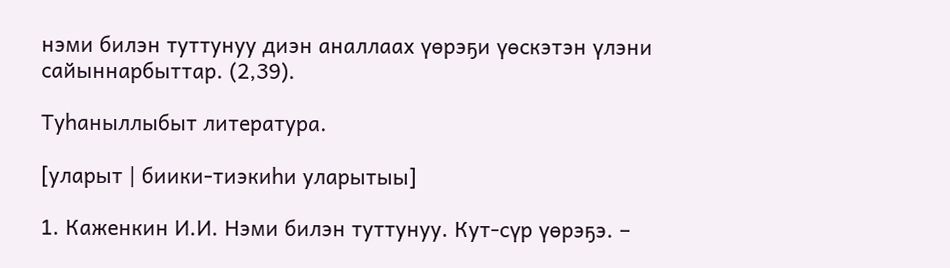нэми билэн туттунуу диэн аналлаах үөрэҕи үөскэтэн үлэни сайыннарбыттар. (2,39).

Туһаныллыбыт литература.

[уларыт | биики-тиэкиһи уларытыы]

1. Каженкин И.И. Нэми билэн туттунуу. Кут-сүр үөрэҕэ. –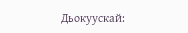Дьокуускай: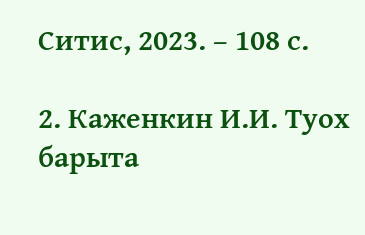Ситис, 2023. – 108 с.

2. Каженкин И.И. Туох барыта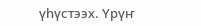үһүстээх. Үрүҥ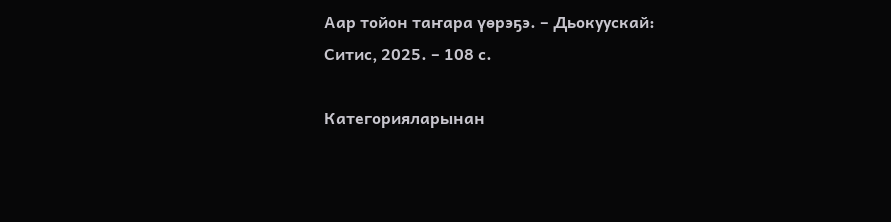Аар тойон таҥара үөрэҕэ. – Дьокуускай: Ситис, 2025. – 108 с.

Категорияларынан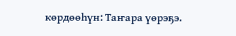көрдөөһүн: Таҥара үөрэҕэ.